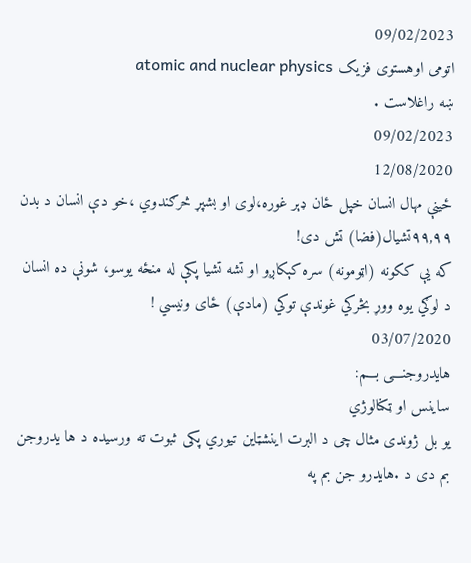09/02/2023
اتومی اوهستوی فزیک atomic and nuclear physics
ښه راغلاست .
09/02/2023
12/08/2020
ځينې مهال انسان خپل ځان ډېر غوره،لوی او بشپړ څرګندوي ،خو دې انسان د بدن ۹۹,۹۹تشيال(فضا) تش دی!
که يې ککونه (اټومونه) سره کېکاږو او تشه تشيا پکې له منځه يوسو، شونې ده انسان د لوګي يوه ووړ بڅرکي غوندې توکي (مادې) ځای ونيسي !
03/07/2020
هايدروجنـــی بـــم:
ساینس او ټکنالوژي
یو بل ژوندى مثال چى د البرت اينشټاين تيوري پكى ثبوت ته ورسيده د ها يدروجن بم دى د .هايدرو جن بم په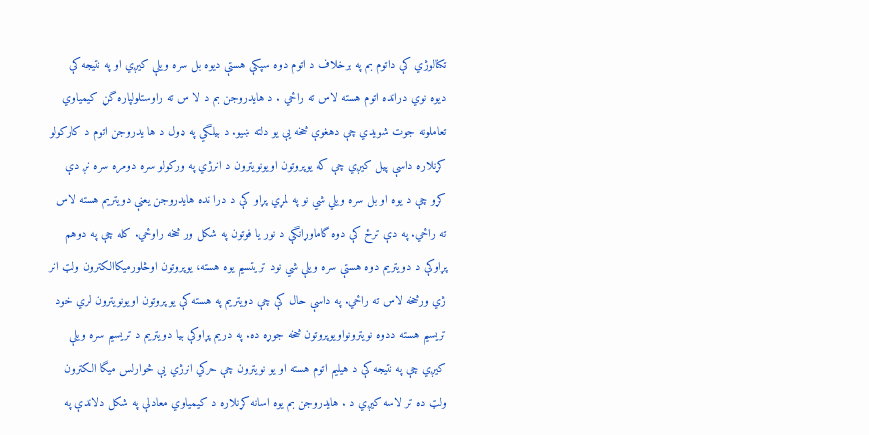تكنالوژي كې داتوم بم په برخلاف د اتوم دوه سپكې هستې ديوه بل سره ويلې كيږي او په نتيجه كې ديوه نوي درانده اتوم هسته لاس ته راځي . د هايدروجن بم د لا س ته راوستلولپاره گڼ كيمياوي تعاملونه جوت شويدي چې دهغوې څخه يې يو دلته ښيو. د بيلگي په ډول د ها يدروجن اتوم د كاركولو كړنلاره داسې پيل كيږي چې كه يوپروتون اويونويترون د انرژي په وركولو سره دومره سره نږ دې كړو چې د يوه او بل سره ويلي شي نو په لمړي پړاو كې د درا نده هايدروجن يعنې دويتريم هسته لاس ته راځي. په دې ترځ كې دوه گاماوړانگې د نور يا فوتون په شكل ور څخه راوځي. كله چې په دوهم پړاوكې د دويتريم دوه هستې سره ويلې شي نود تريتسيم يوه هسته، يوپروتون اوڅلورميكاالكترون ولټ انر ژي ورڅخه لاس ته راځي. په داسې حال كې چې دويتريم په هسته كې يو پروتون اويونويترون لري خود تريسيم هسته ددوه نويترونواويوپروتون څخه جوړه ده. په دريم پړاوكې بيا دويتريم د تريسيم سره ويلې كيږي چې په نتيجه كې د هيليم اتوم هسته او يو نويترون چې حركي انرژي يې څوارلس ميگا الكترون ولټ ده تر لاسه كيږي د . هايدروجن بم يوه اسانه كړنلاره د كيمياوي معادلې په شكل دلاندې په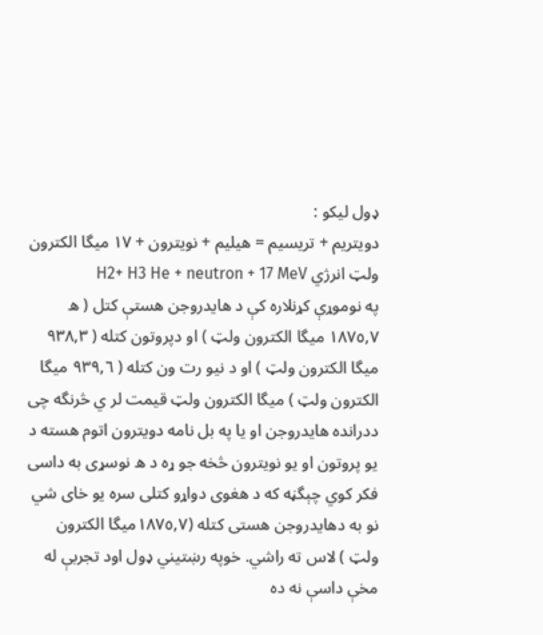ډول ليكو :
دويتريم + تريسيم = هيليم + نويترون + ١٧ ميگا الكترون ولټ انرژي H2+ H3 He + neutron + 17 MeV
په نوموړې كړنلاره كې د هايدروجن هستې كتل ( ه ١٨٧٥,٧ ميگا الكترون ولټ ) او دپروتون كتله ( ٩٣٨,٣ ميگا الكترون ولټ ) او د نيو رت ون كتله ( ٩٣٩,٦ ميگا الكترون ولټ ) ميگا الكترون ولټ قيمت لر ي څرنگه چى ددرانده هايدروجن او يا په بل نامه دويترون اتوم هسته د يو پروتون او يو نويترون څخه جو ړه د ه نوسړى به داسى فكر كوي چېگڼه كه د هغوى دواړو كتلى سره يو خاى شي نو به دهايدروجن هستى كتله (١٨٧٥,٧ميگا الكترون ولټ ) لاس ته راشي. خوپه رښتيني ډول اود تجربې له مخې داسې نه ده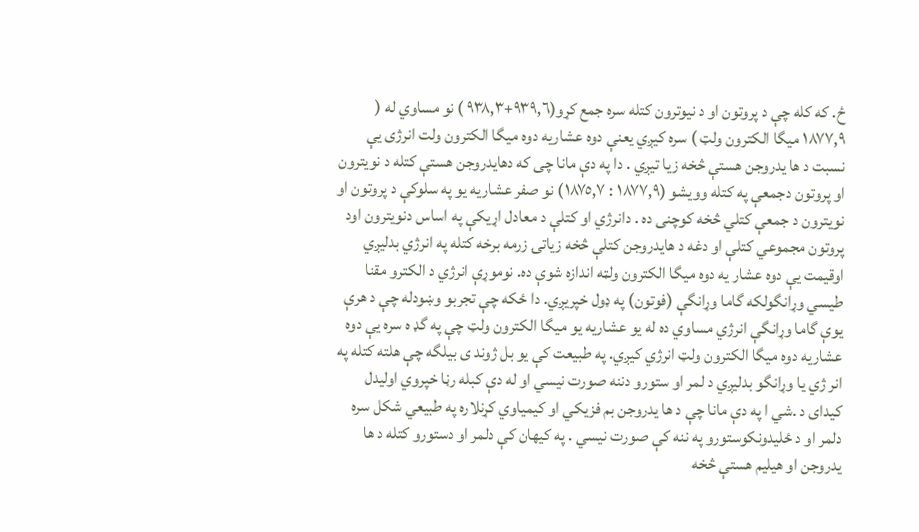ځ. كه كله چې د پروتون او د نيوترون كتله سره جمع كړو(٩٣٩,٦+٩٣٨,٣ ) نو مساوي له ( ١٨٧٧,٩ ميگا الكترون ولټ ) سره كيږي يعنې دوه عشاريه دوه ميگا الكترون ولت انرژى يې نسبت د ها يدروجن هستې څخه زيا تيږي . دا په دې مانا چى كه دهايدروجن هستې كتله د نويترون او پروتون دجمعې په كتله وويشو (١٨٧٧,٩ : ١٨٧٥,٧) نو صفر عشاريه يو په سلوكې د پروتون او نويترون د جمعې كتلي څخه كوچنى ده . دانرژي او كتلې د معادل اړيكې په اساس دنويترون اود پروتون مجموعي كتلې او دغه د هايدروجن كتلې څخه زياتۍ زرمه برخه كتله په انرژي بدليږي اوقيمت يې دوه عشار يه دوه ميگا الكترون ولټه اندازه شوې ده. نوموړې انرژي د الكترو مقنا طيسي وړانگولكه گاما وړانگې (فوتون) په ډول خپريږي. دا ځكه چې تجربو وښودله چې د هرې يوې گاما وړانگې انرژي مساوي ده له يو عشاريه يو ميگا الكترون ولټ چې په گډ ه سره يې دوه عشاريه دوه ميگا الكترون ولټ انرژي كيږي. په طبيعت كې يو بل ژوند ى بيلگه چې هلته كتله په انر ژي يا وړانگو بدليږي د لمر او ستورو دننه صورت نيسي او له دې كبله رڼا خپروي اوليدل كيداى د .شي ا په دې مانا چې د ها يدروجن بم فزيكي او كيمياوي كړنلاره په طبيعي شكل سره دلمر او د ځليدونكوستورو په ننه كې صورت نيسي . په كيهان كې دلمر او دستورو كتله د ها يدروجن او هيليم هستې څخه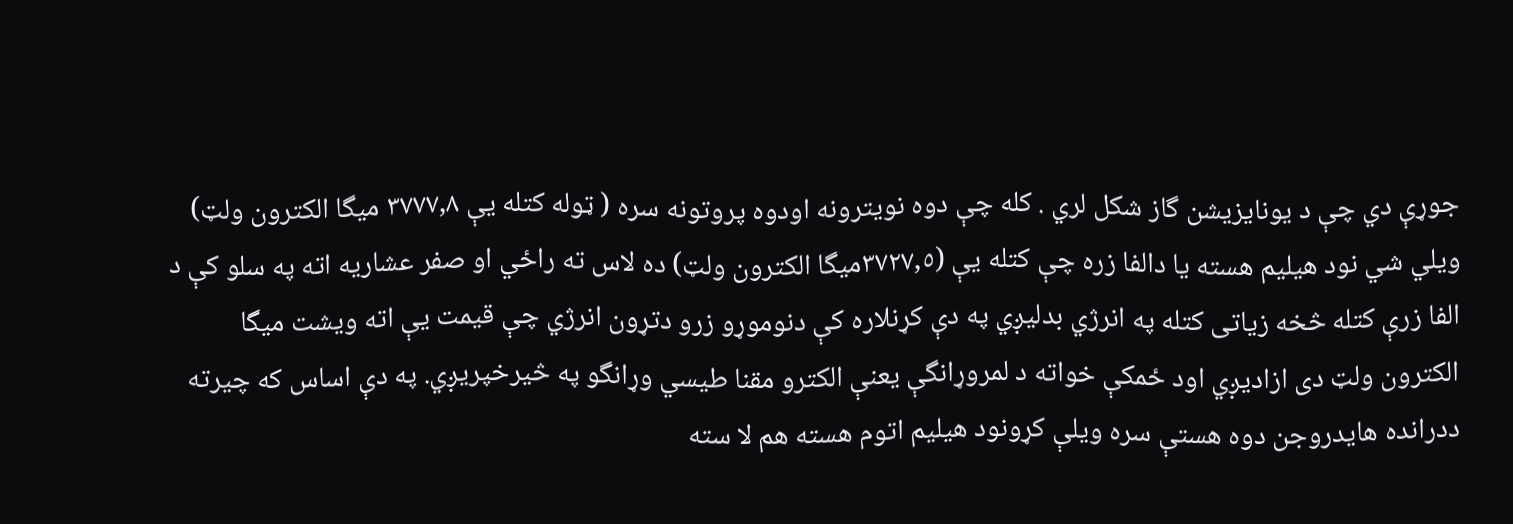جوړې دي چې د يونايزيشن گاز شكل لري . كله چې دوه نويترونه اودوه پروتونه سره ( ټوله كتله يې ٣٧٧٧,٨ ميگا الكترون ولټ) ويلي شي نود هيليم هسته يا دالفا زره چې كتله يې (٣٧٢٧,٥ميگا الكترون ولټ) ده لاس ته راځي او صفر عشاريه اته په سلو كې د الفا زرې كتله څخه زياتى كتله په انرژي بدليږي په دې كړنلاره كې دنوموړو زرو دتړون انرژي چې قيمت يې اته ويشت ميگا الكترون ولټ دى ازاديږي اود ځمكې خواته د لمروړانگې يعنې الكترو مقنا طيسي وړانگو په څيرخپريږي. په دې اساس كه چيرته ددرانده هايدروجن دوه هستې سره ويلې كړونود هيليم اتوم هسته هم لا سته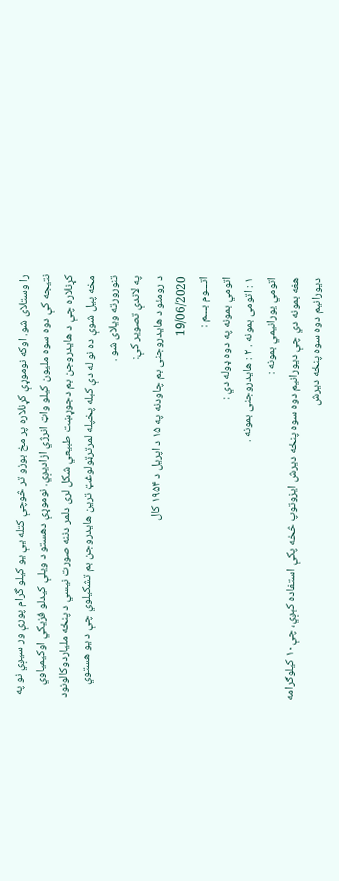را وستلاى شو. اوكه نوموړې كړنلاره پر مخ بوزو تر څوچې كتله يې يو كيلو گرام پورې ور سيږي نو په نتيجه كې دوه سوه مليون كيلو واټ انرژي ازاديږي. نوموړې دهستو د ويلې كيدلو فزيكي اوكيمياوي كړنلاره چې د هايدروجن بم دجوړښت طبيعي شكل لرى دلمر دننه صورت نيسي د پنځه ملياردوكالونود مخه پيل شوې ده نو له دې كبله پخپله لمرترټولوغټ ترين هايدروجن بم تشكيلوي چې د يو هستوي تنورورته ويلاى شو .
په لاندې تصویر کې:
د رومئو د هایدروجنی بم چاودنه په ۱۵ د اپریل د ۱۹۵۴ کال
19/06/2020
اتـــوم بـــم :
اتومي بمونه په دوه ډوله دي :
۱ : اتومی بمونه . ۲ : هایدروجنی بمونه .
اتومي یورانیمي بمونه :
هغه بمونه دي چې دیورانیم دوه سوه پنځه دیرش ایزوتوپ څخه پکې استفاده کېږي، چې۱۰ کیلوګرامه دیورانیم دوه سوه پنځه دیرش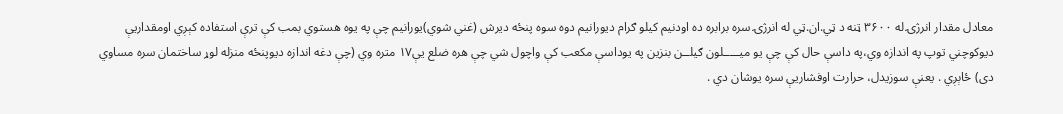معادل مقدار انرژۍ له ۳۶۰۰ ټنه د ټي.ان.ټي له انرژۍ سره برابره ده اودنیم کیلو ګرام دیورانیم دوه سوه پنځه دیرش (غني شوي)یورانیم چې په یوه هستوي بمب کې ترې استفاده کېږي اومقداریې دیوکوچني توپ په اندازه وي،په داسې حال کې چې یو میـــــلون ګیلــن بنزین په یوداسې مکعب کې واچول شي چې هره ضلع یې۱۷ متره وي (چې دغه اندازه دیوپنځه منزله لوړ ساختمان سره مساوي دی) ځاېږي . یعنې سوزیدل، حرارت اوفشاریې سره یوشان دي .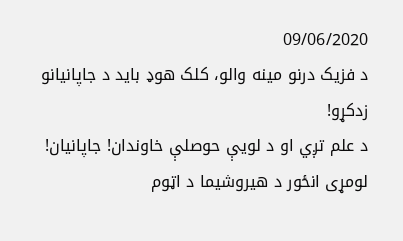09/06/2020
د فزیک درنو مینه والو، کلک هوډ باید د جاپانیانو زدکړو!
د علم تږي او د لویې حوصلې خاوندان! جاپانیان!
لومړی انځور د هیروشیما د اټوم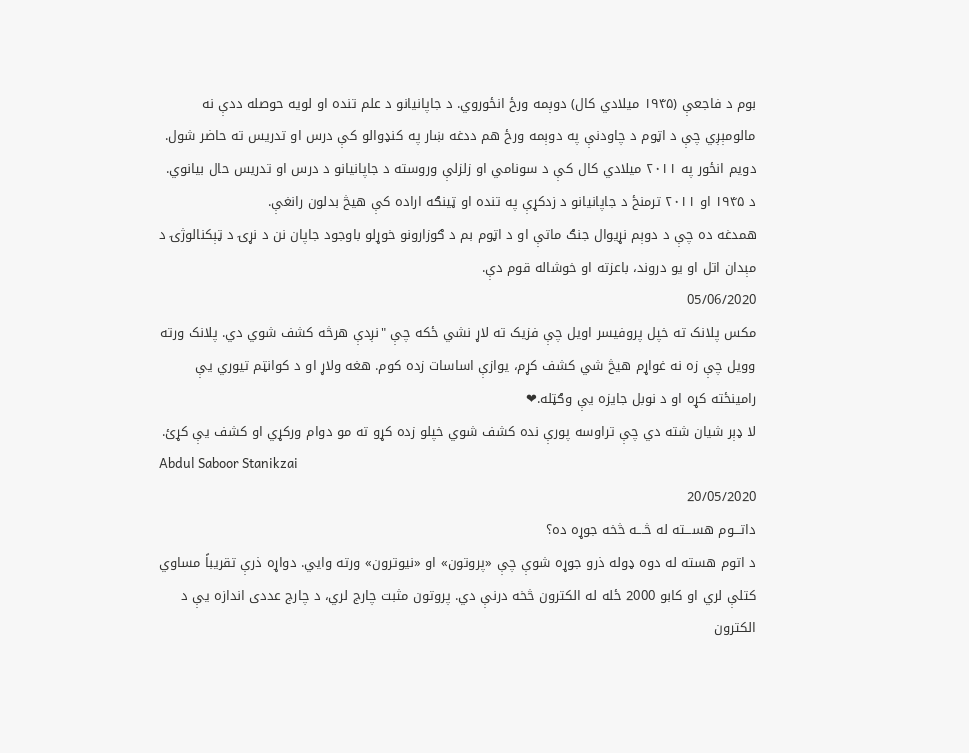بوم د فاجعې (۱۹۴۵ میلادي کال) دوېمه ورځ انځوروي. د جاپانیانو د علم تنده او لویه حوصله ددې نه مالومېږي چې د اټوم د چاودنې په دوېمه ورځ هم ددغه ښار په کنډوالو کې درس او تدریس ته حاضر شول.
دویم انځور په ۲۰۱۱ میلادي کال کې د سونامي او زلزلې وروسته د جاپانیانو د درس او تدریس حال بیانوي.
د ۱۹۴۵ او ۲۰۱۱ ترمنځ د جاپانیانو د زدکړې په تنده او ټینګه اراده کې هیڅ بدلون رانغې.
همدغه ده چې د دوېم نړیوال جنګ ماتې او د اټوم بم د ګوزارونو خوړلو باوجود جاپان نن د نړۍ د ټېکنالوژۍ د مېدان اتل او یو دروند، باعزته او خوشاله قوم دې.
05/06/2020
مکس پلانک ته خپل پروفیسر اویل چې فزیک ته لاړ نشي ځکه چې "نږدې هرڅه کشف شوي دي. پلانک ورته وویل چې زه نه غواړم هیڅ شي کشف کړم، یوازې اساسات زده کوم. هغه ولاړ او د کوانټم تیوري يې رامینځته کړه او د نوبل جایزه یې وګټله.❤
لا ډېر شيان شته دي چې تراوسه پورې نده کشف شوي خپلو زده کړو ته مو دوام ورکړي او کشف يې کړئ.
Abdul Saboor Stanikzai
20/05/2020
داتـــوم هســـته له څـــه څخه جوړه ده؟
د اتوم هسته له دوه ډوله ذرو جوړه شوې چې «پروتون» او «نیوترون» ورته وايي. دواړه ذرې تقریباً مساوي کتلې لري او کابو 2000 ځله له الکترون څخه درنې دي. پروتون مثبت چارج لري، د چارج عددی اندازه یې د الکترون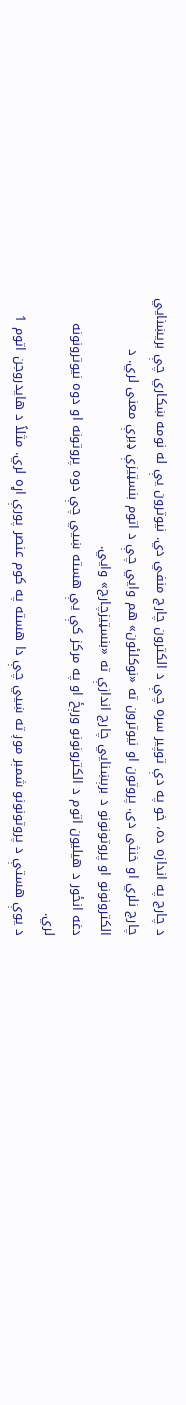د چارج په اندازه ده، خو په دې توپير سره چې د الکترون چارج منفي دي. نیوترون یې له نومه ښکاري چې بریښنايي چارج نلري او خنثی دی. پروتون او نیوترون ته «نوکلئون» هم وايي چې د اتوم بنسټیزې ډبرې معنی لري. د الکترونونو او پروتونونو د برېښنايي چارج اندازې ته «بنسټیزچارج» وايي.
دغه انځور د هیلیون اتوم د الکترونونو ورېځ او په مرکز کې یې هسته ښيي چې دوه پروتونه او دوه نیوترونونه لري.
د یوې هستې د پروتونونو شمېر موږ ته ښيي چې دا هسته په کوم عنصر پورې اړه لري. مثلاً د هایدروجن اتوم 1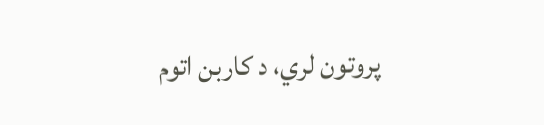پروتون لري، د کاربن اتوم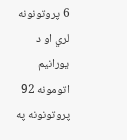6 پروتونونه لري او د یورانیم اتومونه 92 پروتونونه په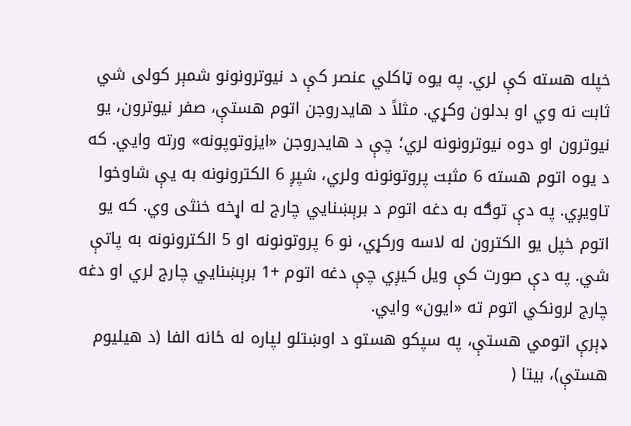خپله هسته کې لري. په یوه ټاکلي عنصر کې د نیوترونونو شمېر کولی شي ثابت نه وي او بدلون وکړي. مثلاً د هایدروجن اتوم هستې، صفر نیوترون، یو نیوترون او دوه نیوترونونه لري؛ چې د هایدروجن «ایزوتوپونه» ورته وايي. که د یوه اتوم هسته 6 مثبت پروتونونه ولري، شپږ 6 الکترونونه به یې شاوخوا تاویږي. په دې توګه به دغه اتوم د برېښنايي چارج له اړخه خنثی وي. که یو اتوم خپل یو الکترون له لاسه ورکړي، نو 6 پروتونونه او 5 الکترونونه به پاتې شي. په دې صورت کې ویل کیږي چې دغه اتوم +1 برېښنايي چارج لري او دغه چارج لرونکي اتوم ته «ایون» وايي.
ډېرې اتومي هستې، په سپکو هستو د اوښتلو لپاره له ځانه الفا (د هیلیوم هستې)، بیتا (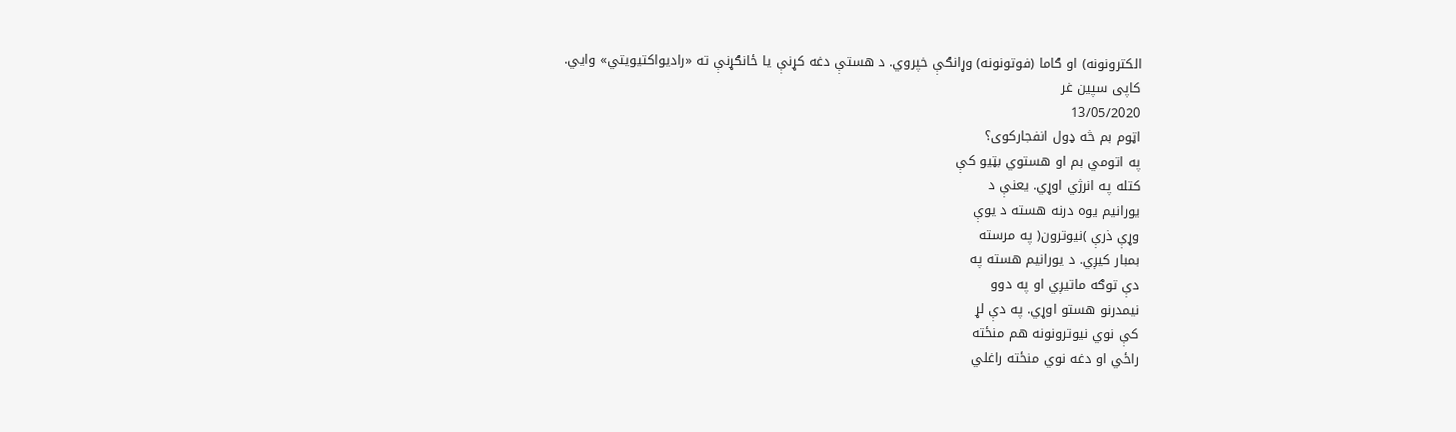الکترونونه) او ګاما (فوتونونه) وړانګې خپروي. د هستې دغه کړنې یا ځانګړنې ته «رادیواکتیویتي» وايي.
کاپی سپین غر
13/05/2020
اټوم بم څه ډول انفجارکوی؟
په اتومي بم او هستوي بټیو کې
کتله په انرژي اوړي. یعنې د
یورانیم یوه درنه هسته د یوې
وړې ذرې )نیوترون( په مرسته
بمبار کیږي. د یورانیم هسته په
دې توګه ماتیږي او په دوو
نیمدرنو هستو اوړي. په دې لړ
کې نوي نیوترونونه هم منځته
راځي او دغه نوي منځته راغلي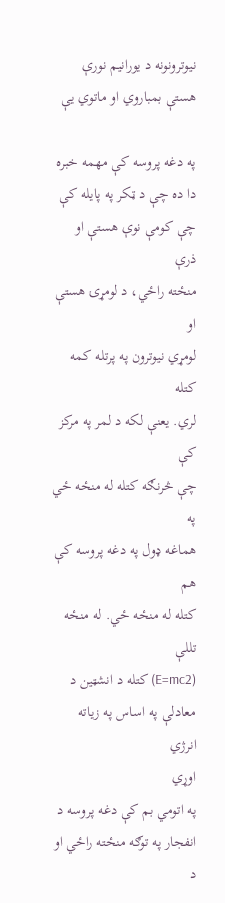نیوترونونه د یورانیم نورې
هستې بمباروي او ماتوي یې

په دغه پروسه کې مهمه خبره
دا ده چې د ټکر په پایله کې
چې کومې نوې هستې او ذرې
منځته راځي، د لومړۍ هستې او
لومړي نیوترون په پرتله کمه کتله
لري. یعنې لکه د لمر په مرکز کې
چې څرنګه کتله له منځه ځي په
هماغه ډول په دغه پروسه کې هم
کتله له منځه ځي. له منځه تللې
(E=mc2) کتله د انشټین د
معادلې په اساس په زیاته انرژي
اوړي
په اتومي بم کې دغه پروسه د
انفجار په توګه منځته راځي او د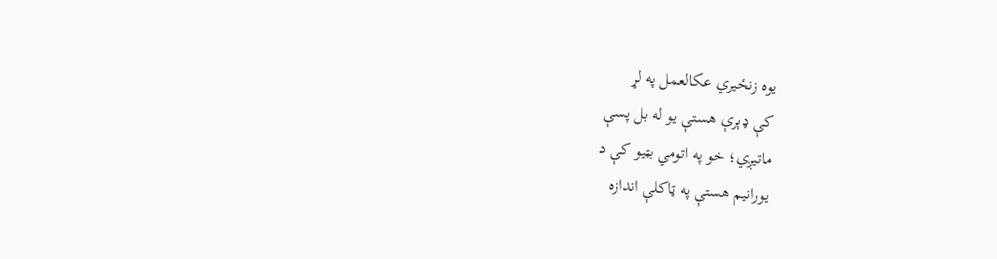یوه زنځیري عکالعمل په لړ
کې ډېرې هستې یو له بل پسې
ماتیږي؛ خو په اتومي بټیو کې د
یورانیم هستې په ټاکلې اندازه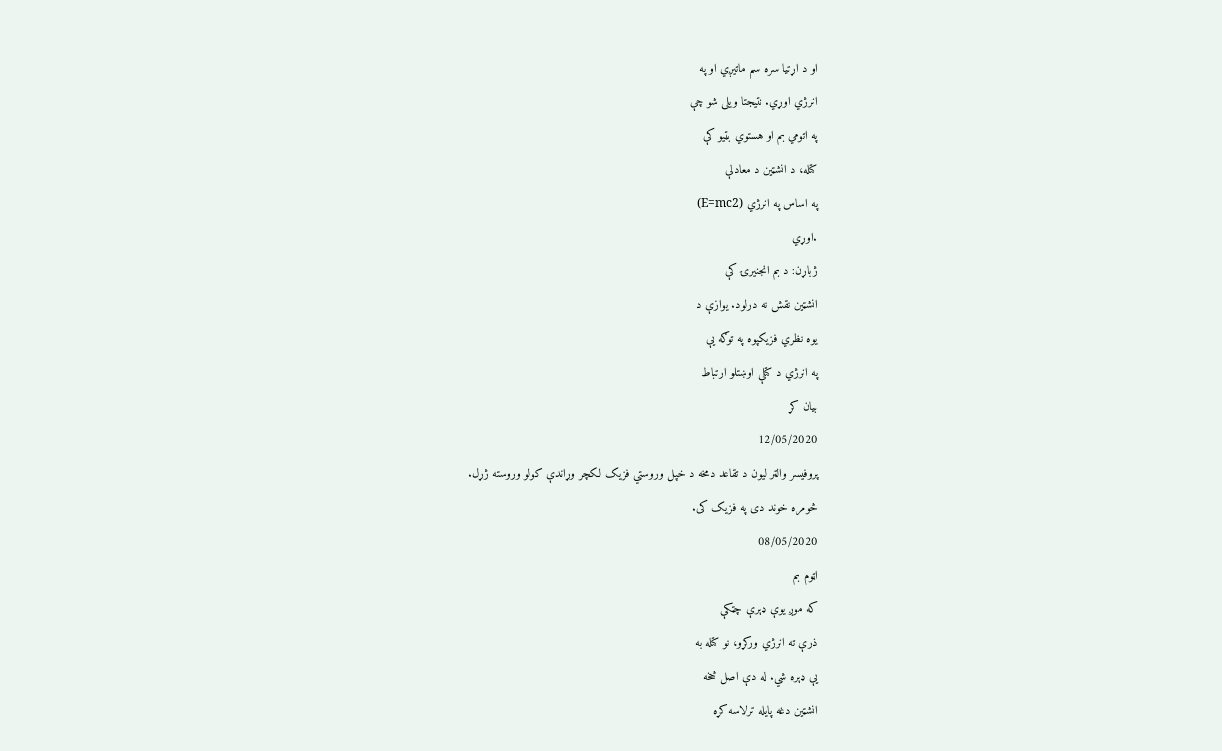او د اړتیا سره سم ماتیږي او په
انرژي اوړي. نتیجتا ویلی شو چې
په اتومي بم او هستوي بټیو کې
کتله، د انشټین د معادلې
په اساس په انرژي (E=mc2)
.اوړي
ژباړن: د بم انجنیرۍ کې
انشټین نقش نه درلود. یوازې د
یوه نظري فزیکپوه په توګه یې
په انرژي د کتلې اوښتلو ارتباط
بیان کړ
12/05/2020
پروفیسر والټر لیون د تقاعد دمخه د خپل وروستي فزیک لکچر وړاندې کولو وروسته ژړل.
څومره خوند دی په فزیک کی.
08/05/2020
اټوم بم
که موږ یوې ډېرې چټکې
ذرې ته انرژي ورکړو، نو کتله به
یې ډېره شي. له دې اصل څخه
انشټین دغه پایله ترلاسه کړه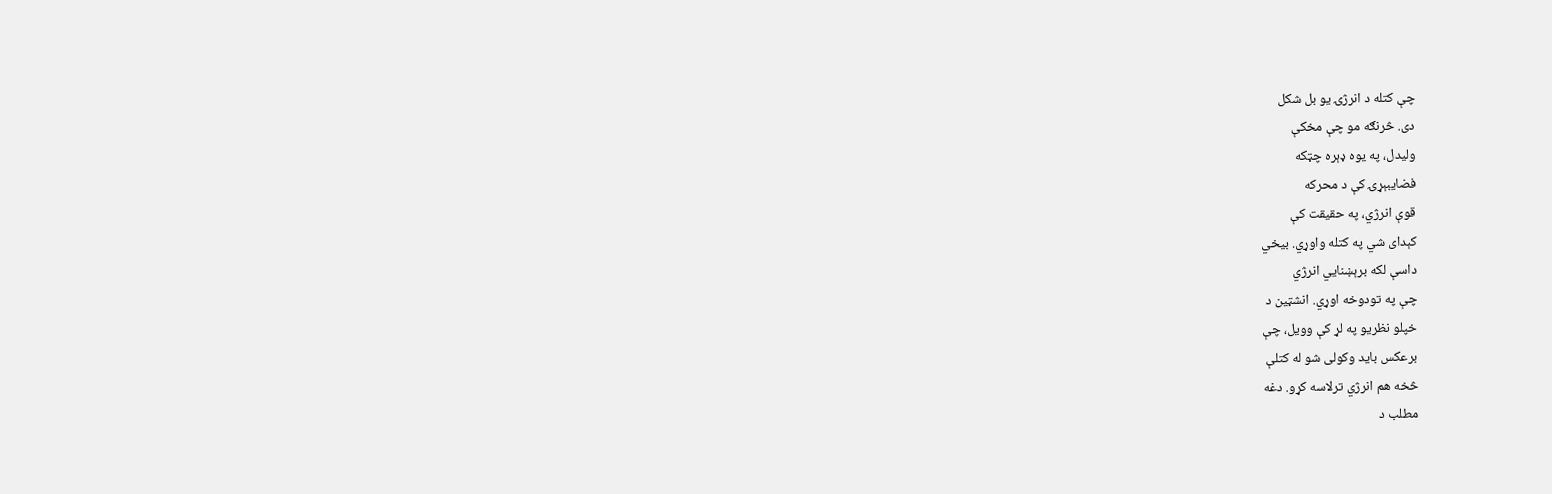چې کتله د انرژۍ یو بل شکل
دی. څرنګه مو چې مخکې
ولیدل، په یوه ډېره چټکه
فضايبېړۍ کې د محرکه
قوې انرژي، په حقیقت کې
کېدای شي په کتله واوړي. بیخي
داسې لکه برېښنايي انرژي
چې په تودوخه اوړي. انشټین د
خپلو نظریو په لړ کې وویل، چې
برعکس باید وکولی شو له کتلې
څخه هم انرژي ترلاسه کړو. دغه
مطلب د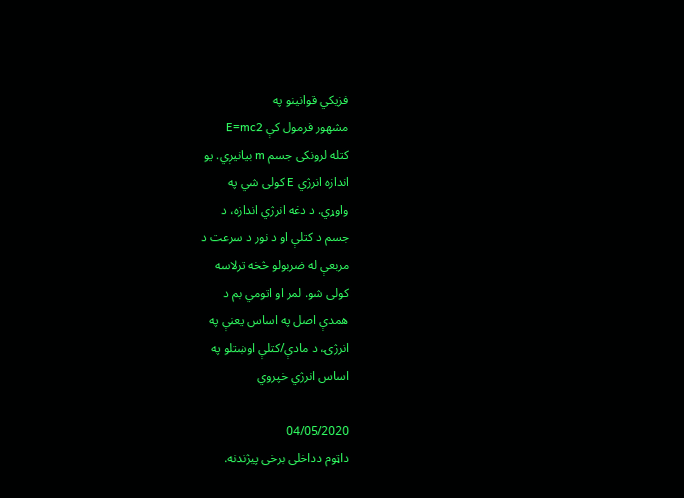فزیکي قوانینو په
مشهور فرمول کې E=mc2
کتله لرونکی جسم m بیانیږي. یو
اندازه انرژي E کولی شي په
واوړي. د دغه انرژي اندازه، د
جسم د کتلې او د نور د سرعت د
مربعې له ضربولو څخه ترلاسه
کولی شو. لمر او اتومي بم د
همدې اصل په اساس یعنې په
انرژۍ، د مادې/کتلې اوښتلو په
اساس انرژي خپروي

04/05/2020
داټوم دداخلی برخی پيژندنه.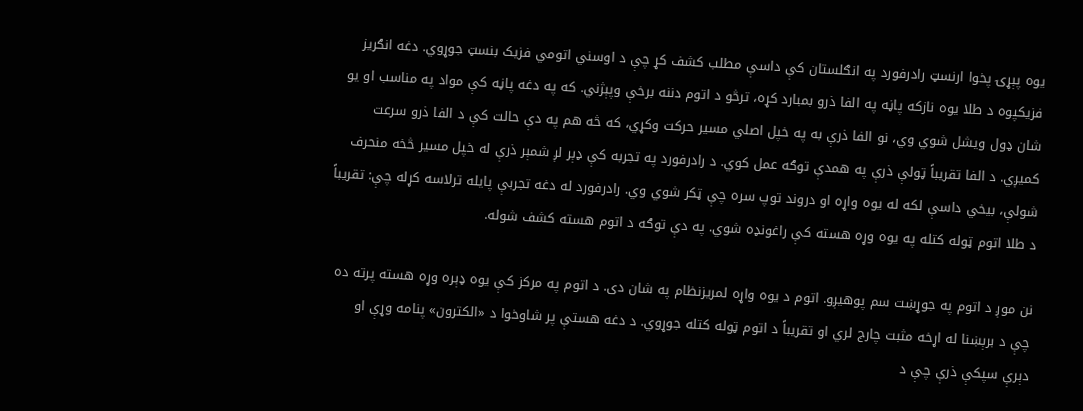یوه پېړۍ پخوا ارنسټ رادرفورد په انګلستان کې داسې مطلب کشف کړ چې د اوسني اتومي فزیک بنسټ جوړوي. دغه انګریز فزیکپوه د طلا یوه نازکه پاڼه په الفا ذرو بمبارد کړه، ترڅو د اتوم دننه برخې وپېژني. که په دغه پاڼه کې مواد په مناسب او یو شان ډول ویشل شوي وي، نو الفا ذرې به په خپل اصلي مسیر حرکت وکړي، که څه هم په دې حالت کې د الفا ذرو سرعت کمیږي. د الفا تقریباً ټولې ذرې په همدې توګه عمل کوي. د رادرفورد په تجربه کې ډېر لږ شمېر ذرې له خپل مسیر څخه منحرف شولې، بیخي داسې لکه له یوه واړه او دروند توپ سره چې ټکر شوي وي. رادرفورد له دغه تجربې پایله ترلاسه کړله چې: تقریباً د طلا اتوم ټوله کتله په یوه وړه هسته کې راغونډه شوي. په دې توګه د اتوم هسته کشف شوله.

نن موږ د اتوم په جوړښت سم پوهیږو. اتوم د یوه واړه لمريزنظام په شان دی. د اتوم په مرکز کې یوه ډېره وړه هسته پرته ده چې د برېښنا له اړخه مثبت چارج لري او تقریباً د اتوم ټوله کتله جوړوي. د دغه هستې پر شاوخوا د «الکترون» پنامه وړې او دېرې سپکې ذرې چې د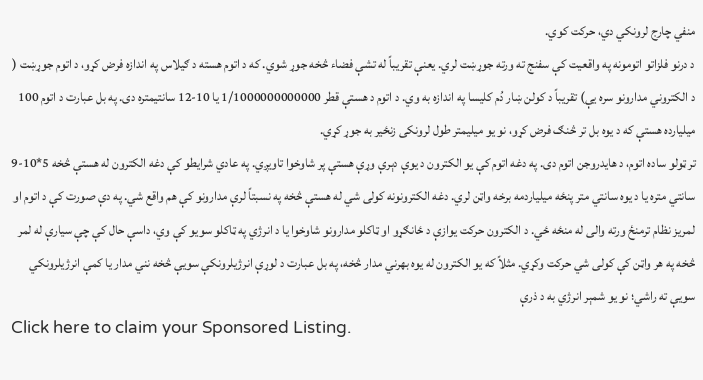منفي چارج لرونکي دي، حرکت کوي.
د درنو فلزاتو اتومونه په واقعیت کې سفنج ته ورته جوړښت لري. یعنې تقریباً له تشې فضاء څخه جوړ شوي. که د اتوم هسته د ګیلاس په اندازه فرض کړو، د اتوم جوړښت ( د الکتروني مدارونو سره یې) تقریباً د کولن ښار دُم کلیسا په اندازه به وي. د اتوم د هستې قطر 1/1000000000000 یا 10-12 سانتيمتره دی. په بل عبارت د اتوم 100 میلیارده هستې که د یوه بل تر څنګ فرض کړو، نو یو میليمتر طول لرونکی زنځیر به جوړ کړي.
تر ټولو ساده اتوم، د هایدروجن اتوم دی. په دغه اتوم کې یو الکترون د یوې دېرې وړې هستې پر شاوخوا تاویږي. په عادي شرایطو کې دغه الکترون له هستې څخه 5*10-9 سانتي متره یا د یوه سانتي متر پنځه میلیاردمه برخه واټن لري. دغه الکترونونه کولی شي له هستې څخه په نسبتاً لرې مدارونو کې هم واقع شي. په دې صورت کې د اتوم او لمریز نظام ترمنځ ورته والی له منځه ځي. د الکترون حرکت یوازې د ځانګړو او ټاکلو مدارونو شاوخوا یا د انرژي په ټاکلو سویو کې وي، داسې حال کې چې سیارې له لمر څخه په هر واټن کې کولی شي حرکت وکړي. مثلاً که یو الکترون له یوه بهرني مدار څخه، په بل عبارت د لوړې انرژيلرونکې سویې څخه نني مدار یا کمې انرژيلرونکي سویې ته راشي؛ نو یو شمېر انرژي به د ذرې
Click here to claim your Sponsored Listing.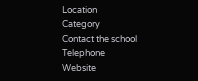Location
Category
Contact the school
Telephone
Website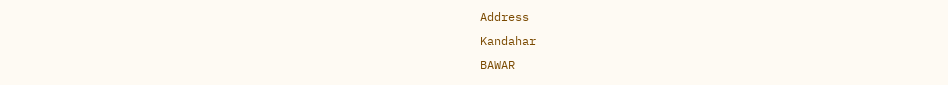Address
Kandahar
BAWAR